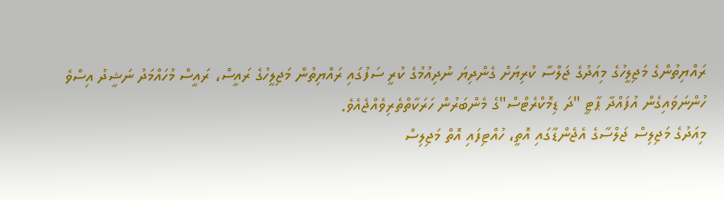ރައްޔިތުންގެ މަޖިލީހުގެ މިއަދުގެ ޖަލްސާ ކުރިޔަށް ގެންދިޔަ ނުދިއުމުގެ ކުރީ ސަފުގައި ރައްޔިތުން މަޖިލީހުގެ ރައީސް، ރައީސް މުހައްމަދު ނަޝީދު އިސްވެ ހުންނަވައިގެން އުފައްދާ ޕާޓީ "ދަ ޑިމޮކްރެޓްސް"ގެ މެންބަރުން ހަރަކާތްތެރިވެއްޖެއެވެ.
މިއަދުގެ މަޖިލިސް ޖަލްސާގެ އެޖެންޑާގައި އޮތީ، ހުއްޓިފައި އޮތް މަޖިލިސް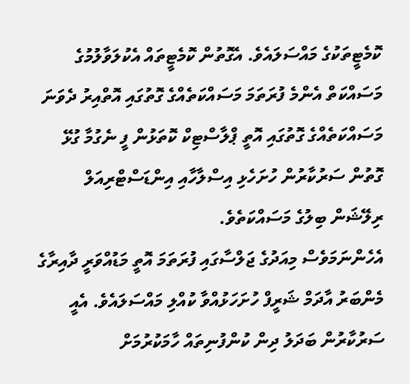ކޮމެޓީތަކުގެ މައްސަލައެވެ. އެގޮތުން ކޮމެޓީތައް އެކުލަވާލުމުގެ މަސައްކަތް އެންމެ ފުރަތަމަ މަސައްކަތެއްގެ ގޮތުގައި އޮތްއިރު ދެވަނަ މަސައްކަތެއްގެ ގޮތުގައި އޮތީ ޕްލާސްޓިކް ކޮތަޅުން ފީ ނެގުމާ ގުޅޭ ގޮތުން ސަރުކާރުން ހުށަހެޅި އިސްލާހާއި އިންޑަސްޓްރިއަލް ރިލޭޝަން ބިލުގެ މަސައްކަތެވެ.
އެހެންނަމަވެސް މިއަދުގެ ޖަލްސާގައި ފުރަތަމަ އޮތީ މަޑުއްވަރީ ދާއިރާގެ މެންބަރު އާދަމް ޝަރީފް ހުށަހަޅުއްވާ ކުއްލި މައްސަލައެވެ. އެއީ ސަރުކާރުން ބަދަލު ދިން ކުންފުނިތައް ހާމަކުރުމަށް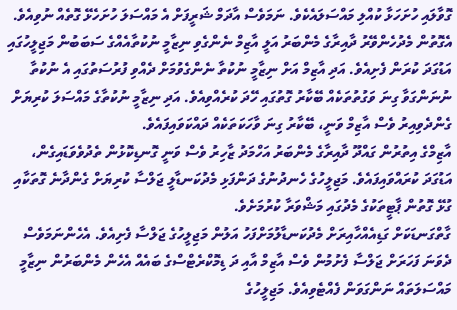ގޮވާލައި ހުށަހަޅާ ކުއްލި މައްސަލައެކެވެ. ނަމަވެސް އާދަމް ޝަރީފަށް އެ މައްސަލަ ހުށަހެޅޭ ގޮތެއް ނުވިއެވެ.
އެގޮތުން މެދުހެންވޭރު ދާއިރާގެ މެންބަރު އަލީ އާޒިމް ނެންގެވި ނިޒާމީ ނުކުތާއެއްގެ ސަބަބުން މަޖިލީހުގައި އަޑުގަދަ ކުރަން ފެށިއެވެ. އަދި އާޒިމް އަށް ނިޒާމީ ނުކުތާ ނެންގެވުމަށް ދެއްވި ފުރުސަތުގައި އެ ނުކުތާ ނުނަންގަވާ ގިނަ ވަގުތުތަކެއް ބޭކާރު ގޮތުގައި ހޭދަ ކުރެއްވިއެވެ. އަދި ނިޒާމީ ނުކުތާގެ މައްސަލަ ކުރިޔަށް ގެންދެވިއިރު ވެސް އާޒިމް ވަނީ، ބޭކާރު ގިނަ ވާހަކަތަކެއް ދައްކަވައިފައެވެ.
އާޒިމްގެ އިތުރުން ގައްދޫ ދާއިރާގެ މެންބަރު އަހްމަދު ޒާހިރު ވެސް ވަނީ ގޮނޑިކޮޅުން ތެދުވެވަޑައިގެން، އަޑުގަދަ ކުރައްވައިފައެވެ. މަޖިލީހުގެ ހެނދުނުގެ ދަންފަޅި މެދުކަނޑާލީ ޖަލްސާ ކުރިޔަށް ގެންދާނެ ގޮތަކާއި ގުޅޭ ގޮތުން ޕާޓީތަކުގެ މެދުގައި މަޝްވަރާ ކުރުމަށެވެ.
ގާތްގަނޑަކަށް ގަޑިއެއްހާއިރަށް މެދުކަނޑާލުމަށްފަހު އަލުން މަޖިލީހުގެ ޖަލްސާ ފެށިއެވެ. އެހެންނަމަވެސް ދެވަނަ ފަހަރަށް ޖަލްސާ ފެށުމުން ވެސް އާޒިމް އާއި ދަ ޑިމޮކްރެޓްސްގެ ބައެއް އެހެން މެންބަރުން ނިޒާމީ މައްސަލަތައް ނަންގަވަން ފެއްޓެވިއެވެ. މަޖިލީހުގެ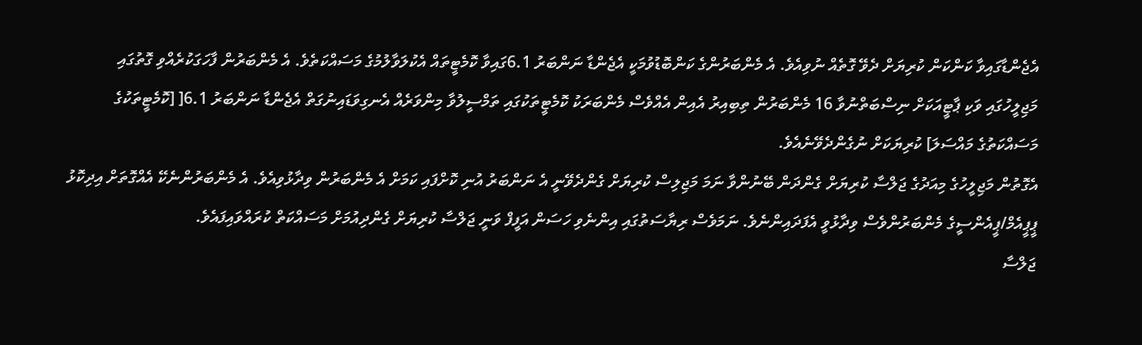އެޖެންޑާގައިވާ ކަންކަން ކުރިޔަށް ދެވޭ ގޮތެއް ނުވިއެވެ. އެ މެންބަރުންގެ ކަންބޮޑުވުމަކީ އެޖެންޑާ ނަންބަރު 6.1ގައިވާ ކޮމެޓީތައް އެކުލަވާލުމުގެ މަސައްކަތެވެ. އެ މެންބަރުން ފާހަގަކުރެއްވި ގޮތުގައި މަޖިލީހުގައި ވަކި ޕާޓީއަކަށް ނިސްބަތްނުވާ 16 މެންބަރުން ތިބިއިރު އެއިން އެއްވެސް މެންބަރަކު ކޮމެޓީތަކުގައި ތަމްސީލުވާ މިންވަރެއް އެނގިވަޑައިނުގަތް އެޖެންޑާ ނަންބަރު 6.1[ [ކޮމެޓީތަކުގެ މަސައްކަތުގެ މައްސަލަ] ކުރިޔަކަށް ނުގެންދެވޭނެއެވެ.
އެގޮތުން މަޖިލީހުގެ މިއަދުގެ ޖަލްސާ ކުރިޔަށް ގެންދަން ބޭނުންވާ ނަމަ މަޖިލިސް ކުރިޔަށް ގެންދެވޭނީ އެ ނަންބަރު އުނި ކޮށްފައި ކަމަށް އެ މެންބަރުން ވިދާޅުވިއެވެ. އެ މެންބަރުންނެކޭ އެއްގޮތަށް އިދިކޮޅު ޕީޕީއެމް/ޕީއެންސީގެ މެންބަރުންވެސް ވިދާޅުވީ އެފަދައިންނެވެ. ނަމަވެސް ރިޔާސަތުގައި އިންނެވި ހަސަން އަފީފް ވަނީ ޖަލްސާ ކުރިޔަށް ގެންދިއުމަށް މަސައްކަތް ކުރައްވައިފައެވެ.
ޖަލްސާ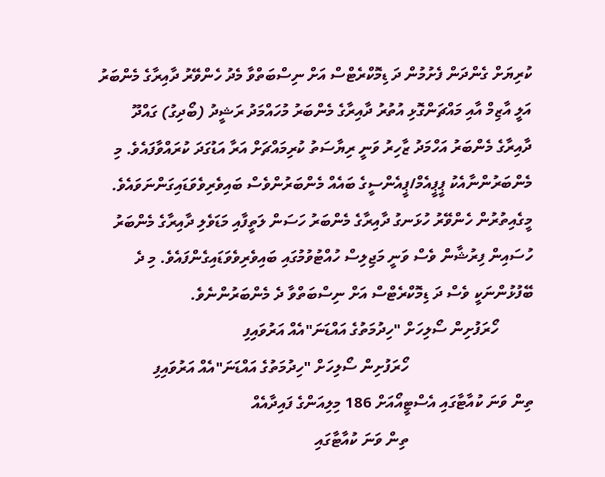ކުރިޔަށް ގެންދަން ފެށުމުން ދަ ޑިމޮކްރެޓްސް އަށް ނިސްބަތްވާ މެދު ހެންވޭރު ދާއިރާގެ މެންބަރު އަލީ އާޒިމް އާއި މައްޗަންގޮޅި އުތުރު ދާއިރާގެ މެންބަރު މުހައްމަދު ރަޝީދު (ބޯދިގު) ގައްދޫ ދާއިރާގެ މެންބަރު އަހްމަދު ޒާހިރު ވަނީ ރިޔާސަތު ކުރިމައްޗަށް އަރާ އަޑުގަދަ ކުރައްވާފައެވެ. މި މެންބަރުންނާއެކު ޕީޕީއެމް/ޕީއެންސީގެ ބައެއް މެންބަރުންވެސް ބައިވެރިވެވަޑައިގަންނަވައެވެ. މީގެއިތުރުން ހެންވޭރު ހުޅަނގު ދާއިރާގެ މެންބަރު ހަސަން ލަތީފާއި މަޑަވެލި ދާއިރާގެ މެންބަރު ހުސައިން ފިރުޝާން ވެސް ވަނީ މަޖިލިސް ހުއްޓުވުމުގައި ބައިވެރިވެވަޑައިގެންފައެވެ. މި ދެ ބޭފުޅުންނަކީ ވެސް ދަ ޑިމޮކްރެޓްސް އަށް ނިސްބަތްވާ ދެ މެންބަރުންނެވެ.
         ހޯރަފުށިން ސޯލިހަށް "ހިދުމަތުގެ އައްޑަނަ"އެއް އަރުވައިފި
                                ހޯރަފުށިން ސޯލިހަށް "ހިދުމަތުގެ އައްޑަނަ"އެއް އަރުވައިފި                                 ތިން ވަނަ ކުއާޓާގައި އެސްޓީއޯއަށް 186 މިލިއަންގެ ފައިދާއެއް
                                ތިން ވަނަ ކުއާޓާގައި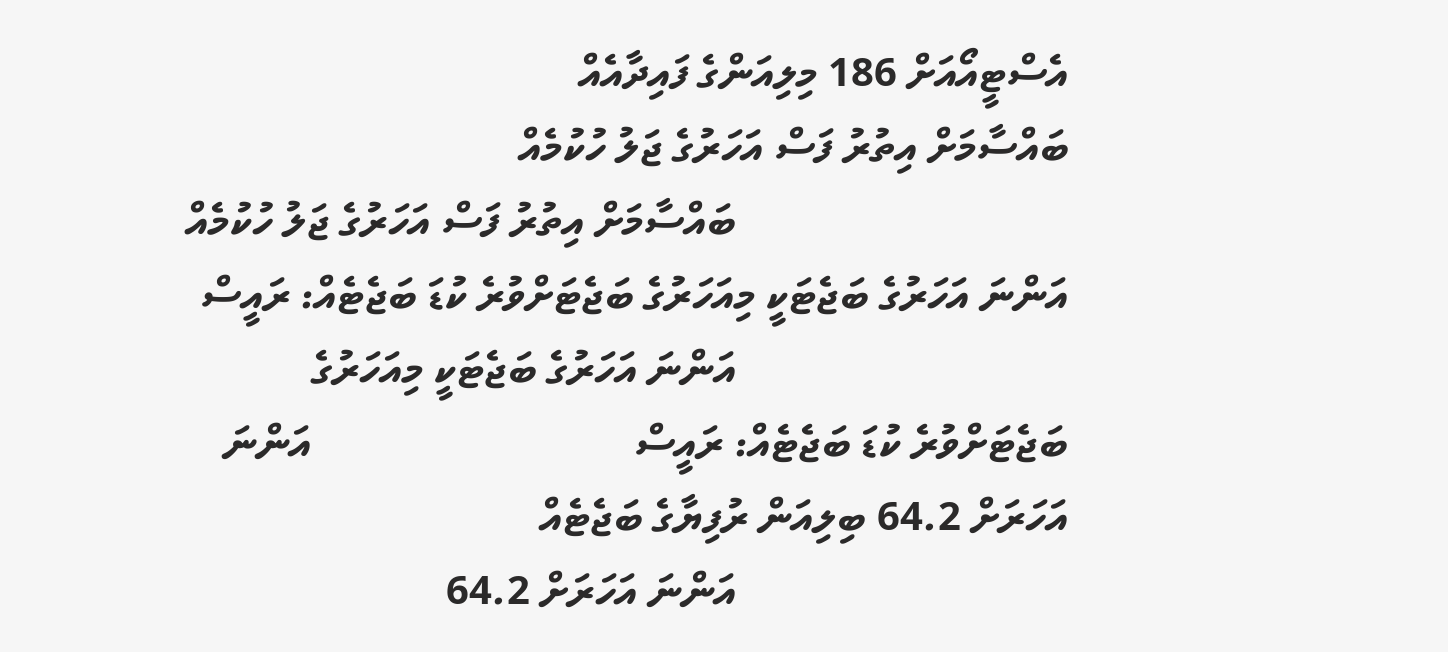އެސްޓީއޯއަށް 186 މިލިއަންގެ ފައިދާއެއް                              ބައްސާމަށް އިތުރު ފަސް އަހަރުގެ ޖަލު ހުކުމެއް
                                ބައްސާމަށް އިތުރު ފަސް އަހަރުގެ ޖަލު ހުކުމެއް                                އަންނަ އަހަރުގެ ބަޖެޓަކީ މިއަހަރުގެ ބަޖެޓަށްވުރެ ކުޑަ ބަޖެޓެއް: ރައީސް
                                އަންނަ އަހަރުގެ ބަޖެޓަކީ މިއަހަރުގެ ބަޖެޓަށްވުރެ ކުޑަ ބަޖެޓެއް: ރައީސް                               އަންނަ އަހަރަށް 64.2 ބިލިއަން ރުފިޔާގެ ބަޖެޓެއް
                                އަންނަ އަހަރަށް 64.2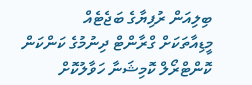ބިލިއަން ރުފިޔާގެ ބަޖެޓެއް                              މީޑިއާތަކަށް ގްރާންޓް ދިނުމުގެ ކަންކަން ކޮންޓްރޯލް ކޮމިޝަނާ ހަވާލުކޮށް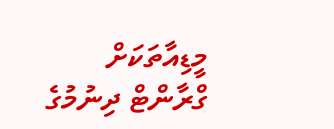މީޑިއާތަކަށް ގްރާންޓް ދިނުމުގެ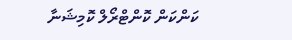ކަންކަން ކޮންޓްރޯލް ކޮމިޝަނާ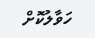ހަވާލުކޮށް